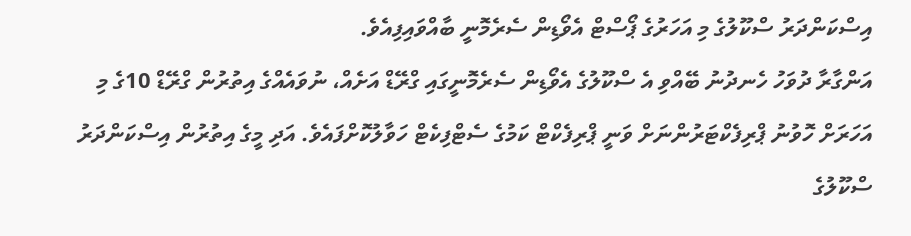އިސްކަންދަރު ސްކޫލުގެ މި އަހަރުގެ ޕޯސްޓް އެވޯޑިން ސެރެމޮނީ ބާއްވައިފިއެވެ.
އަންގާރާ ދުވަހު ހެނދުނު ބޭއްވި އެ ސްކޫލުގެ އެވޯޑިން ސެރެމޮނީގައި ގްރޭޑް އަށެއް، ނުވައެއްގެ އިތުރުން ގްރޭޑް 10ގެ މި އަހަރަށް ހޮވުނު ޕްރިފެކްޓަރުންނަށް ވަނީ ޕްރިފެކްޓް ކަމުގެ ސެޓްފިކެޓް ހަވާލުކޮށްފައެވެ. އަދި މީގެ އިތުރުން އިސްކަންދަރު ސްކޫލުގެ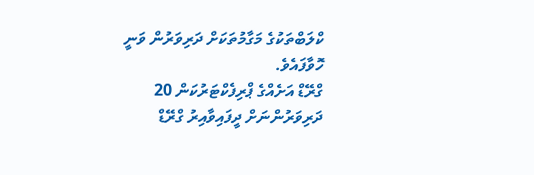ކްލަބްތަކުގެ މަގާމުތަކަށް ދަރިވަރުން ވަނީ ހޮވާފައެވެ.
ގްރޭޑް އަށެއްގެ ޕްރިފެކްޓަރުކަން 20 ދަރިވަރުންނަށް ދީފައިވާއިރު ގްރޭޑް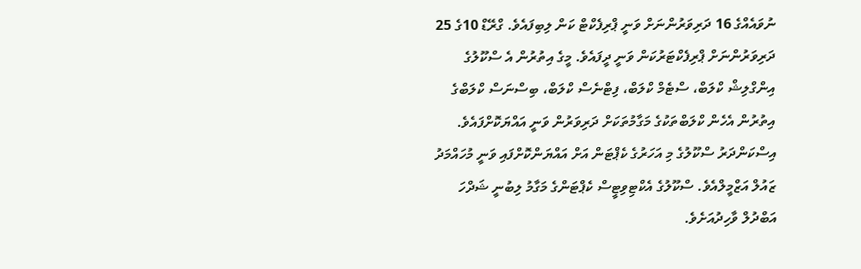ނުވައެއްގެ 16 ދަރިވަރުންނަށް ވަނީ ޕްރިފެކްޓް ކަން ލިބިފައެވެ. ގްރޭޑް 10ގެ 25 ދަރިވަރުންނަށް ޕްރިފެކްޓަރުކަން ވަނީ ދީފައެވެ. މީގެ އިތުރުން އެ ސްކޫލުގެ އިންގްލިޝް ކްލަބް، ސްޓެމް ކްލަބް، ފިޓްނެސް ކްލަބް، ބިސްނަސް ކްލަބްގެ އިތުރުން އެހެން ކްލަބްތަކުގެ މަގާމުތަކަށް ދަރިވަރުން ވަނީ އައްޔަކޮށްފައެވެ.
އިސްކަންދަރު ސްކޫލުގެ މި އަހަރުގެ ކެޕްޓަން އަށް އައްޔަންކޮށްފައި ވަނީ މުހައްމަދު ޒައުލް އަޒްމީލްއެވެ. ސްކޫލުގެ އެކްޓިވިޓީސް ކެޕްޓަންގެ މަގާމު ލިބުނީ ޝަދްހަ އަބްދުލް ވާހިދުއަށެވެ.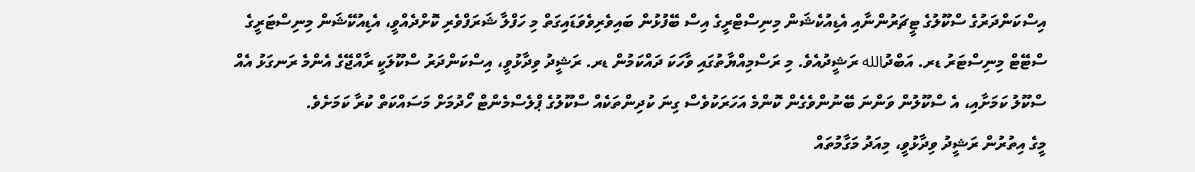އިސްކަންދަރުގެ ސްކޫލުގެ ޓީޗަރުންނާއި އެޑިއުކެޝަން މިނިސްޓްރީގެ އިސް ބޭފުޅުން ބައިވެރިވެވަޑައިގަތް މި ހަފްލާ ޝަރަފްވެރި ކޮށްދެއްވީ، އެޑިއުކޭޝަން މިނިސްޓަރީގެ ސްޓޭޓް މިނިސްޓަރު ޑރ. އަބްދުالله ރަޝީދުއެވެ. މި ރަސްމިއްޔާތުގައި ވާހަކަ ދައްކަމުން ޑރ. ރަޝީދު ވިދާޅުވީ، އިސްކަންދަރު ސްކޫލަކީ ރާއްޖޭގެ އެންމެ ރަނގަޅު އެއް ސްކޫލު ކަމަށާއި، އެ ސްކޫލުން ވަންނަ ބޭނުންވެގެން ކޮންމެ އަހަރަކުވެސް ގިނަ ކުދިންތަކެއް ސްކޫލުގެ ޕްލެސްމެންޓް ހޯދުމަށް މަސައްކަތް ކުރާ ކަމަށެވެ.
މީގެ އިތުރުން ރަޝީދު ވިދާޅުވީ، މިއަދު މަގާމުތައް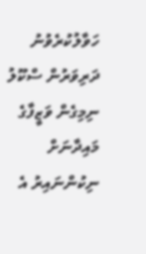ހަވާލުކުރެވުނު ދަރިވަރުން ސްކޫލު ނިމިގެން ވަޒީފާގެ މައިދާނަށް ނިކުންނައިރު އެ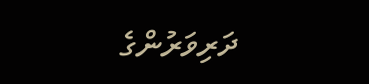ދަރިވަރުންގެ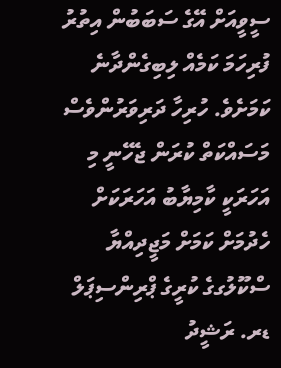ސީވީއަށް އޭގެ ސަބަބުން އިތުރު ފުރިހަމަ ކަމެއް ލިބިގެންދާނެ ކަމަށެވެ. ހުރިހާ ދަރިވަރުންވެސް މަސައްކަތް ކުރަން ޖެހޭނީ މި އަހަރަކީ ކާމިޔާބު އަހަރަކަށް ހެދުމަށް ކަމަށް މަޖީދިއްޔާ ސްކޫލުގގެ ކުރީގެ ޕްރިންސިޕަލް ޑރ. ރަޝީދު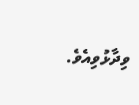ވިދާޅުވިއެވެ.